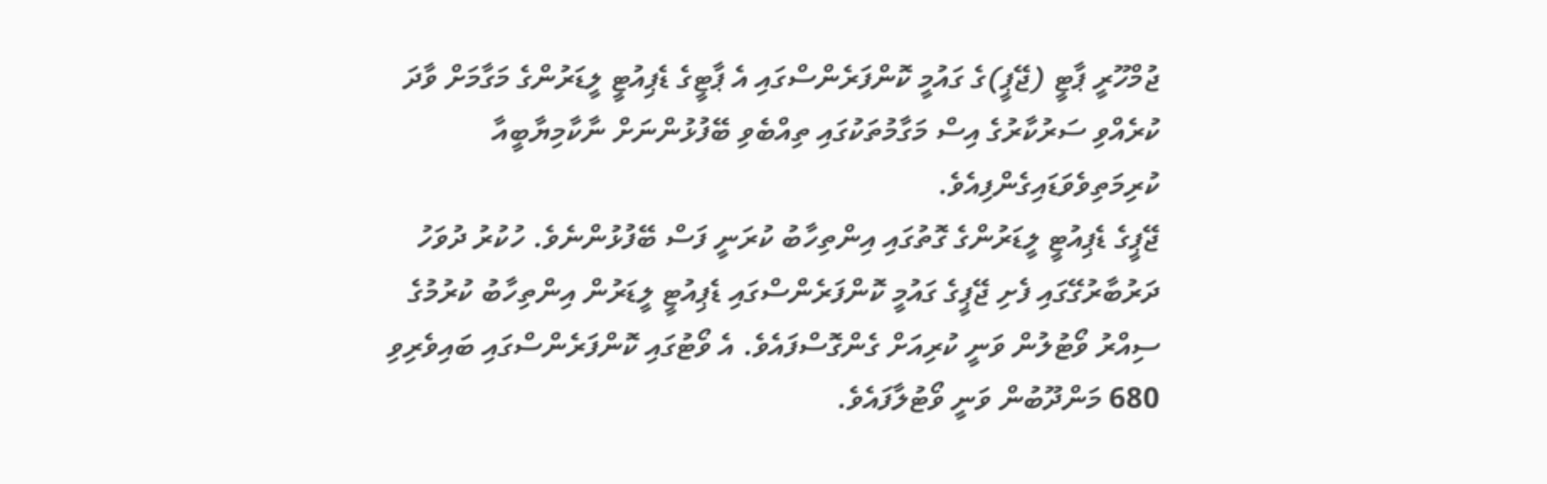ޖުމްހޫރީ ޕާޓީ (ޖޭޕީ)ގެ ގައުމީ ކޮންފަރެންސްގައި އެ ޕާޓީގެ ޑެޕިއުޓީ ލީޑަރުންގެ މަގާމަށް ވާދަ ކުރެއްވި ސަރުކާރުގެ އިސް މަގާމުތަކުގައި ތިއްބެވި ބޭފުޅުންނަށް ނާކާމިޔާބީއާ ކުރިމަތިވެވަޑައިގެންފިއެވެ.
ޖޭޕީގެ ޑެޕިއުޓީ ލީޑަރުންގެ ގޮތުގައި އިންތިހާބު ކުރަނީ ފަސް ބޭފުޅުންނެވެ. ހުކުރު ދުވަހު ދަރުބާރުގޭގައި ފެށި ޖޭޕީގެ ގައުމީ ކޮންފަރެންސްގައި ޑެޕިއުޓީ ލީޑަރުން އިންތިހާބު ކުރުމުގެ ސިއްރު ވޯޓުލުން ވަނީ ކުރިއަށް ގެންގޮސްފައެވެ. އެ ވޯޓުގައި ކޮންފަރެންސްގައި ބައިވެރިވި 680 މަންދޫބުން ވަނީ ވޯޓުލާފައެވެ.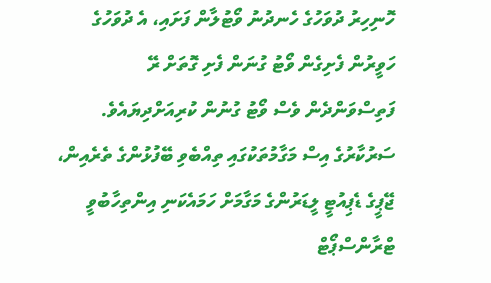ހޮނިހިރު ދުވަހުގެ ހެނދުނު ވޯޓުލާން ފަށައި، އެ ދުވަހުގެ ހަވީރުން ފެށިގެން ވޯޓު ގުނަން ފެށި ގޮތަށް ރޭ ފަތިސްވަންދެން ވެސް ވޯޓު ގުނުން ކުރިއަށްދިޔައެވެ.
ސަރުކާރުގެ އިސް މަގާމުތަކުގައި ތިއްބެވި ބޭފުޅުންގެ ތެރެއިން، ޖޭޕީގެ ޑެޕިއުޓީ ލީޑަރުންގެ މަގާމަށް ހަމައެކަނި އިންތިހާބުވީ ޓްރާންސްޕޯޓް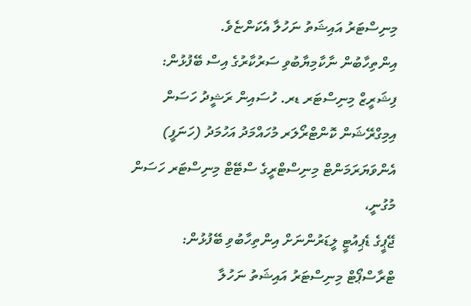މިނިސްޓަރު އައިޝަތު ނަހުލާ އެކަންޏެވެ.
އިންތިހާބުން ނާކާމިޔާބުވި ސަރުކާރުގެ އިސް ބޭފުޅުން:
ފިޝަރީޒް މިނިސްޓަރ ޑރ. ހުސައިން ރަޝީދު ހަސަން
އިމިގްރޭޝަން ކޮންޓްރޯލަރ މުހައްމަދު އަހުމަދު (ހަނަފީ)
އެންވަޔަރަމަންޓް މިނިސްޓްރީގެ ސްޓޭޓް މިނިސްޓަރ ހަސަން މުގުނީ،
ޖޭޕީގެ ޑެޕިއުޓީ ލީޑަރުންނަށް އިންތިހާބުވި ބޭފުޅުން:
ޓްރާސްޕޯޓް މިނިސްޓަރު އައިޝަތު ނަހުލާ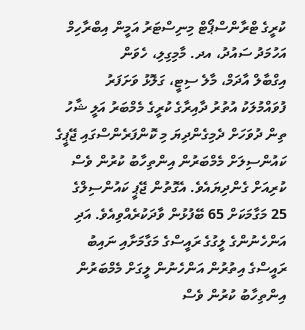ކުރީގެ ޓްރާންސްޕޯޓް މިނިސްޓަރު އަމީން އިބްރާހިމް
އަހުމަދު ސައުދު، އދ. މާމިގިލި، ހެވަން
އިގްބާލް އާދަމް، މާލެ ސިޓީ، ގަލޮޅު ވަށަފަރު
ފުވައްމުލަކު އުތުރު ދާއިރާގެ ކުރީގެ މެމްބަރު އަލީ ޝާހު
ތިން ދުވަހަށް ދެމިގެންދިޔަ މި ކޮންފަރެންސްގައި ޖޭޕީގެ ކައުންސިލަށް މެމްބަރުން އިންތިހާބު ކުރުން ވެސް ކުރިއަށް ގެންދިޔައެވެ. އެގޮތުން ޖޭޕީ ކައުންސިލްގެ 25 މަގާމަކަށް 65 ބޭފުޅުން ވާދަކުރެއްވިއެވެ. އަދި އަންހެނުންގެ ލީގުގެ ރައީސްގެ މަގާމަށާއި ނައިބު ރައީސްގެ އިތުރުން އަންހެނުން ލީގަށް މެމްބަރުން އިންތިހާބު ކުރުން ވެސް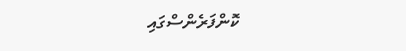ކޮންފަރެންސްގައި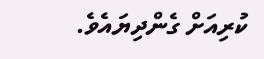ކުރިއަށް ގެންދިޔައެވެ.